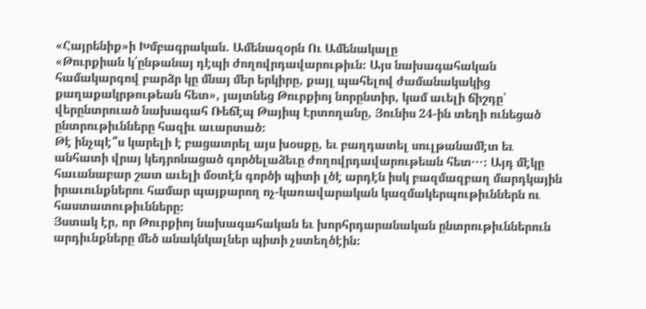«Հայրենիք»ի Խմբագրական. Ամենազօրն Ու Ամենակալը
«Թուրքիան կ՛ընթանայ դէպի ժողովրդավարութիւն։ Այս նախագահական համակարգով բարձր կը մնայ մեր երկիրը, քայլ պահելով ժամանակակից քաղաքակրթութեան հետ», յայտնեց Թուրքիոյ նորընտիր, կամ աւելի ճիշդը՝ վերընտրուած նախագահ Ռեճէպ Թայիպ Էրտողանը, Յունիս 24-ին տեղի ունեցած ընտրութիւնները հազիւ աւարտած։
Թէ ինչպէ՞ս կարելի է բացատրել այս խօսքը, եւ բաղդատել սուլթանամէտ եւ անհատի վրայ կեդրոնացած գործելաձեւը ժողովրդավարութեան հետ․․․։ Այդ մէկը հաւանաբար շատ աւելի մօտէն գործի պիտի լծէ արդէն իսկ բազմազբաղ մարդկային իրաւունքներու համար պայքարող ոչ-կառավարական կազմակերպութիւններն ու հաստատութիւնները։
Յստակ էր, որ Թուրքիոյ նախագահական եւ խորհրդարանական ընտրութիւններուն արդիւնքները մեծ անակնկալներ պիտի չստեղծէին։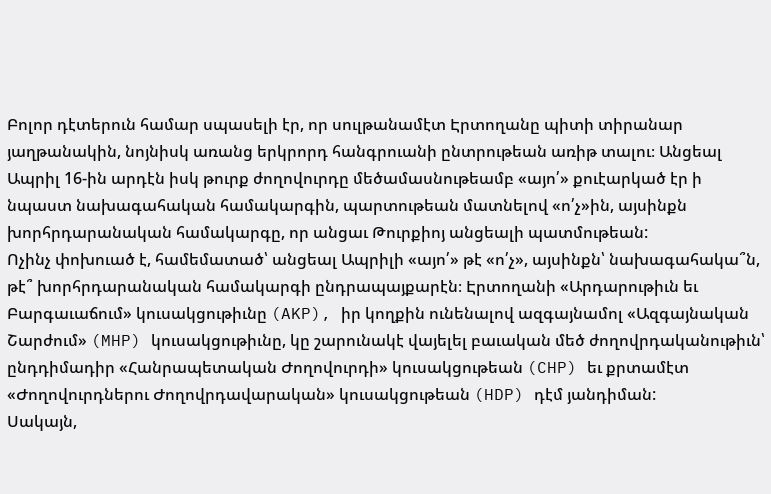Բոլոր դէտերուն համար սպասելի էր, որ սուլթանամէտ Էրտողանը պիտի տիրանար յաղթանակին, նոյնիսկ առանց երկրորդ հանգրուանի ընտրութեան առիթ տալու։ Անցեալ Ապրիլ 16-ին արդէն իսկ թուրք ժողովուրդը մեծամասնութեամբ «այո՛» քուէարկած էր ի նպաստ նախագահական համակարգին, պարտութեան մատնելով «ո՛չ»ին, այսինքն խորհրդարանական համակարգը, որ անցաւ Թուրքիոյ անցեալի պատմութեան:
Ոչինչ փոխուած է, համեմատած՝ անցեալ Ապրիլի «այո՛» թէ «ո՛չ», այսինքն՝ նախագահակա՞ն, թէ՞ խորհրդարանական համակարգի ընդրապայքարէն։ Էրտողանի «Արդարութիւն եւ Բարգաւաճում» կուսակցութիւնը (AKP), իր կողքին ունենալով ազգայնամոլ «Ազգայնական Շարժում» (MHP) կուսակցութիւնը, կը շարունակէ վայելել բաւական մեծ ժողովրդականութիւն՝ ընդդիմադիր «Հանրապետական Ժողովուրդի» կուսակցութեան (CHP) եւ քրտամէտ «Ժողովուրդներու Ժողովրդավարական» կուսակցութեան (HDP) դէմ յանդիման:
Սակայն,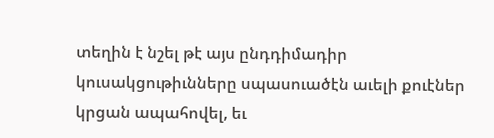տեղին է նշել թէ այս ընդդիմադիր կուսակցութիւնները սպասուածէն աւելի քուէներ կրցան ապահովել, եւ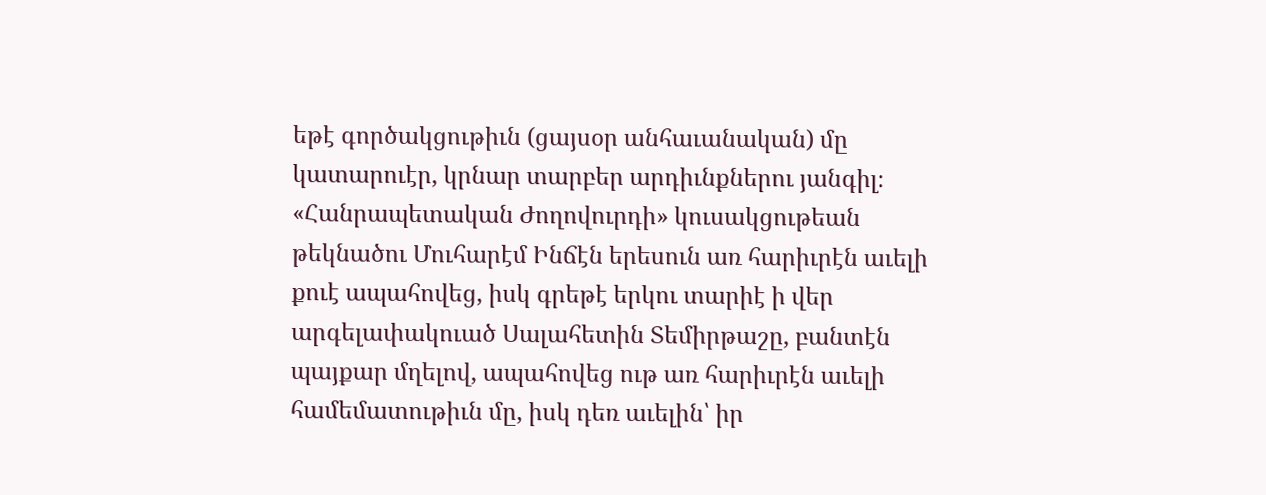եթէ գործակցութիւն (ցայսօր անհաւանական) մը կատարուէր, կրնար տարբեր արդիւնքներու յանգիլ։ «Հանրապետական Ժողովուրդի» կուսակցութեան թեկնածու Մուհարէմ Ինճէն երեսուն առ հարիւրէն աւելի քուէ ապահովեց, իսկ գրեթէ երկու տարիէ ի վեր արգելափակուած Սալահետին Տեմիրթաշը, բանտէն պայքար մղելով, ապահովեց ութ առ հարիւրէն աւելի համեմատութիւն մը, իսկ դեռ աւելին՝ իր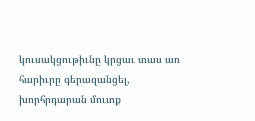կուսակցութիւնը կրցաւ տաս առ հարիւրը գերազանցել, խորհրդարան մուտք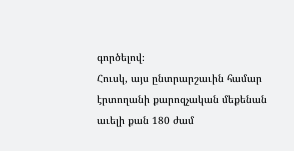գործելով։
Հուսկ, այս ընտրարշաւին համար էրտողանի քարոզչական մեքենան աւելի քան 180 ժամ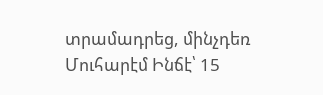տրամադրեց, մինչդեռ Մուհարէմ Ինճէ՝ 15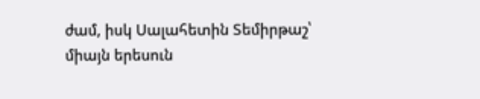ժամ, իսկ Սալահետին Տեմիրթաշ՝ միայն երեսուն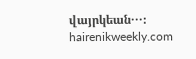վայրկեան․․․։
hairenikweekly.com